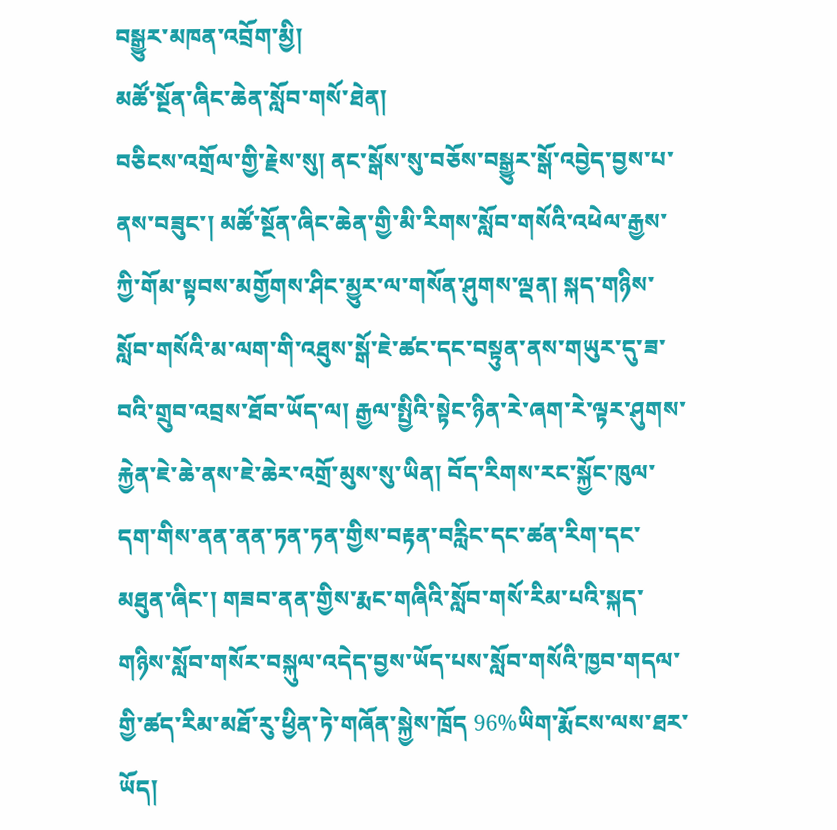བསྒྱུར་མཁན་འབྲོག་མྱི།
མཚོ་སྔོན་ཞིང་ཆེན་སློབ་གསོ་ཐེན།
བཅིངས་འགྲོལ་གྱི་རྗེས་སུ། ནང་སྒོས་སུ་བཅོས་བསྒྱུར་སྒོ་འབྱེད་བྱས་པ་ནས་བཟུང་། མཚོ་སྔོན་ཞིང་ཆེན་གྱི་མི་རིགས་སློབ་གསོའི་འཕེལ་རྒྱས་ཀྱི་གོམ་སྟབས་མགྱོགས་ཤིང་མྱུར་ལ་གསོན་ཤུགས་ལྡན། སྐད་གཉིས་སློབ་གསོའི་མ་ལག་གི་འཐུས་སྒོ་ཇེ་ཚང་དང་བསྟུན་ནས་གཡུར་དུ་ཟ་བའི་གྲུབ་འབྲས་ཐོབ་ཡོད་ལ། རྒྱལ་སྤྱིའི་སྟེང་ཉིན་རེ་ཞག་རེ་ལྟར་ཤུགས་རྐྱེན་ཇེ་ཆེ་ནས་ཇེ་ཆེར་འགྲོ་མུས་སུ་ཡིན། བོད་རིགས་རང་སྐྱོང་ཁུལ་དག་གིས་ནན་ནན་ཏན་ཏན་གྱིས་བརྟན་བརླིང་དང་ཚན་རིག་དང་མཐུན་ཞིང་། གཟབ་ནན་གྱིས་རྨང་གཞིའི་སློབ་གསོ་རིམ་པའི་སྐད་གཉིས་སློབ་གསོར་བསྐུལ་འདེད་བྱས་ཡོད་པས་སློབ་གསོའི་ཁྱབ་གདལ་གྱི་ཚད་རིམ་མཐོ་རུ་ཕྱིན་ཏེ་གཞོན་སྐྱེས་ཁྲོད 96%ཡིག་རྨོངས་ལས་ཐར་ཡོད།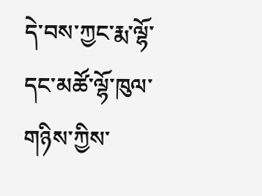དེ་བས་ཀྱང་རྨ་ལྷོ་དང་མཚོ་ལྷོ་ཁུལ་གཉིས་ཀྱིས་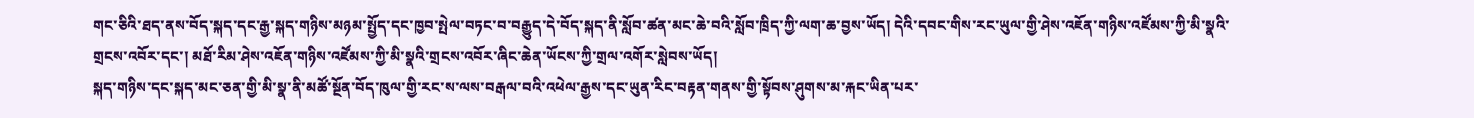གང་ཅིའི་ཐད་ནས་བོད་སྐད་དང་རྒྱ་སྐད་གཉིས་མཉམ་སྤྱོད་དང་ཁྱབ་སྤེལ་བཏང་བ་བརྒྱུད་དེ་བོད་སྐད་ནི་སློབ་ཚན་མང་ཆེ་བའི་སློབ་ཁྲིད་ཀྱི་ལག་ཆ་བྱས་ཡོད། དེའི་དབང་གིས་རང་ཡུལ་གྱི་ཤེས་འཇོན་གཉིས་འཛོམས་ཀྱི་མི་སྣའི་གྲངས་འབོར་དང་། མཐོ་རིམ་ཤེས་འཇོན་གཉིས་འཛོམས་ཀྱི་མི་སྣའི་གྲངས་འབོར་ཞིང་ཆེན་ཡོངས་ཀྱི་གྲལ་འགོར་སླེབས་ཡོད།
སྐད་གཉིས་དང་སྐད་མང་ཅན་གྱི་མི་སྣ་ནི་མཚོ་སྔོན་བོད་ཁུལ་གྱི་རང་ས་ལས་བརྒལ་བའི་འཕེལ་རྒྱས་དང་ཡུན་རིང་བརྟན་གནས་གྱི་སྟོབས་ཤུགས་མ་རྐང་ཡིན་པར་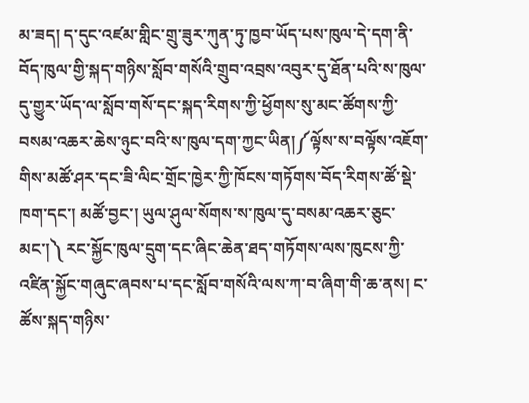མ་ཟད། ད་དུང་འཛམ་གླིང་གྲུ་ཟུར་ཀུན་ཏུ་ཁྱབ་ཡོད་པས་ཁུལ་དེ་དག་ནི་བོད་ཁུལ་གྱི་སྐད་གཉིས་སློབ་གསོའི་གྲུབ་འབྲས་འབུར་དུ་ཐོན་པའི་ས་ཁུལ་དུ་གྱུར་ཡོད་ལ་སློབ་གསོ་དང་སྐད་རིགས་ཀྱི་ཕྱོགས་སུ་མང་ཚོགས་ཀྱི་བསམ་འཆར་ཆེས་ཉུང་བའི་ས་ཁུལ་དག་ཀྱང་ཡིན།༼ལྟོས་ས་བལྟོས་འཇོག་གིས་མཚོ་ཤར་དང་ཟི་ལིང་གྲོང་ཁྱེར་ཀྱི་ཁོངས་གཏོགས་བོད་རིགས་ཚོ་སྡེ་ཁག་དང་། མཚོ་བྱང་། ཡུལ་ཤུལ་སོགས་ས་ཁུལ་དུ་བསམ་འཆར་ཅུང་མང་།༽ རང་སྐྱོང་ཁུལ་དྲུག་དང་ཞིང་ཆེན་ཐད་གཏོགས་ལས་ཁུངས་ཀྱི་འཛིན་སྐྱོང་གཞུང་ཞབས་པ་དང་སློབ་གསོའི་ལས་ཀ་བ་ཞིག་གི་ཆ་ནས། ང་ཚོས་སྐད་གཉིས་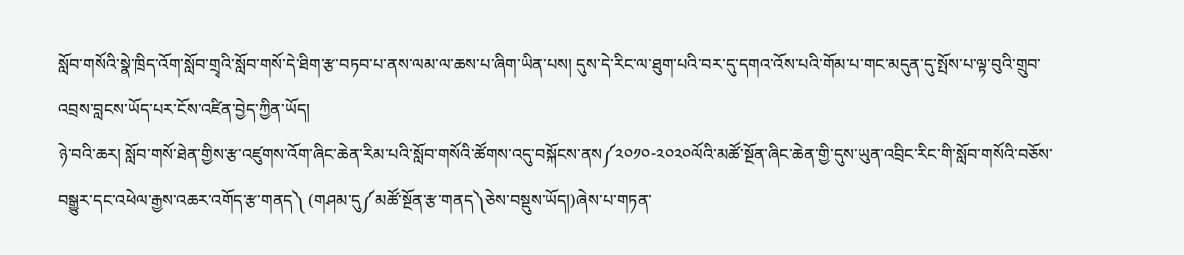སློབ་གསོའི་སྣེ་ཁྲིད་འོག་སློབ་གྲྭའི་སློབ་གསོ་དེ་ཐིག་རྩ་བཏབ་པ་ནས་ལམ་ལ་ཆས་པ་ཞིག་ཡིན་པས། དུས་དེ་རིང་ལ་ཐུག་པའི་བར་དུ་དགའ་འོས་པའི་གོམ་པ་གང་མདུན་དུ་སྤོས་པ་ལྟ་བུའི་གྲུབ་འབྲས་བླངས་ཡོད་པར་ངོས་འཛིན་བྱེད་ཀྱིན་ཡོད།
ཉེ་བའི་ཆར། སློབ་གསོ་ཐེན་གྱིས་རྩ་འཛུགས་འོག་ཞིང་ཆེན་རིམ་པའི་སློབ་གསོའི་ཚོགས་འདུ་བསྐོངས་ནས༼༢༠༡༠-༢༠༢༠ལོའི་མཚོ་སྔོན་ཞིང་ཆེན་གྱི་དུས་ཡུན་འབྲིང་རིང་གི་སློབ་གསོའི་བཅོས་བསྒྱུར་དང་འཕེལ་རྒྱས་འཆར་འགོད་རྩ་གནད༽ (གཤམ་དུ༼མཚོ་སྔོན་རྩ་གནད༽ཅེས་བསྡུས་ཡོད།)ཞེས་པ་གཏན་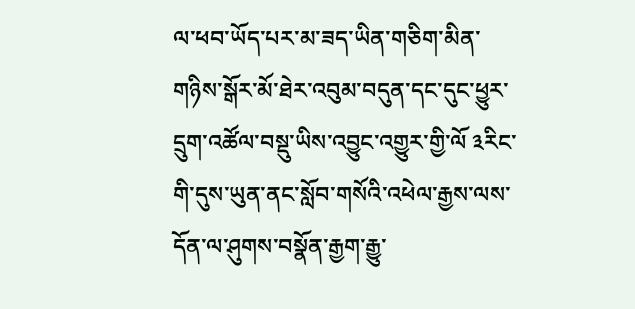ལ་ཕབ་ཡོད་པར་མ་ཟད་ཡིན་གཅིག་མིན་གཉིས་སྒོར་མོ་ཐེར་འབུམ་བདུན་དང་དུང་ཕྱུར་དྲུག་འཚོལ་བསྡུ་ཡིས་འབྱུང་འགྱུར་གྱི་ལོ ༣རིང་གི་དུས་ཡུན་ནང་སློབ་གསོའི་འཕེལ་རྒྱས་ལས་དོན་ལ་ཤུགས་བསྣོན་རྒྱག་རྒྱུ་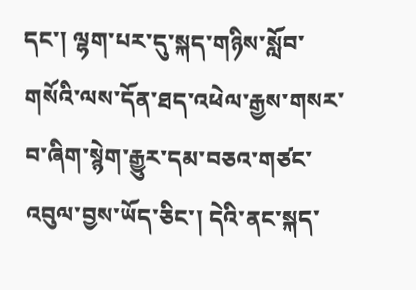དང་། ལྷག་པར་དུ་སྐད་གཉིས་སློབ་གསོའི་ལས་དོན་ཐད་འཕེལ་རྒྱས་གསར་བ་ཞིག་སྙེག་རྒྱུར་དམ་བཅའ་གཙང་འབུལ་བྱས་ཡོད་ཅིང་། དེའི་ནང་སྐད་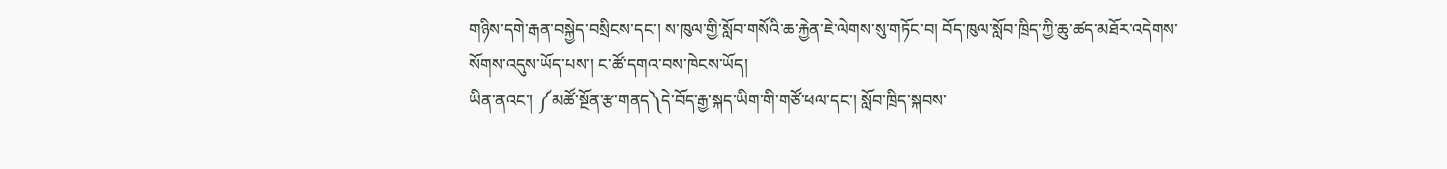གཉིས་དགེ་རྒན་བསྐྱེད་བསྲིངས་དང་། ས་ཁུལ་གྱི་སློབ་གསོའི་ཆ་རྐྱེན་ཇེ་ལེགས་སུ་གཏོང་བ། བོད་ཁུལ་སློབ་ཁྲིད་ཀྱི་ཆུ་ཚད་མཐོར་འདེགས་སོགས་འདུས་ཡོད་པས་། ང་ཚོ་དགའ་བས་ཁེངས་ཡོད།
ཡིན་ནའང་། ༼མཚོ་སྔོན་རྩ་གནད༽དེ་བོད་རྒྱ་སྐད་ཡིག་གི་གཙོ་ཕལ་དང་། སློབ་ཁྲིད་སྐབས་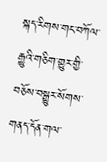སྐད་རིགས་གང་བཀོལ་རྒྱུའི་གཅིག་གྱུར་གྱི་བཅོས་བསྒྱུར་སོགས་གནད་དོན་གལ་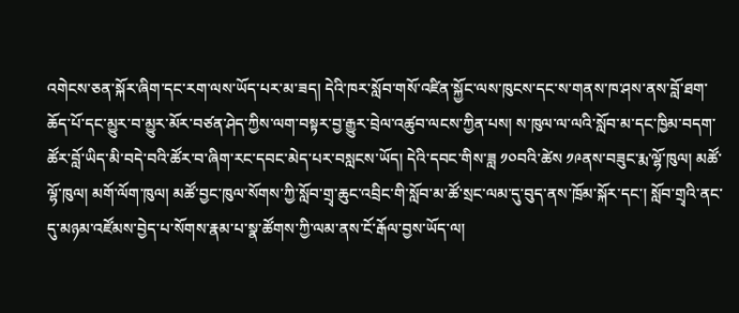འགེངས་ཅན་སྐོར་ཞིག་དང་རག་ལས་ཡོད་པར་མ་ཟད། དེའི་ཁར་སློབ་གསོ་འཛིན་སྐྱོང་ལས་ཁུངས་དང་ས་གནས་ཁ་ཤས་ནས་བློ་ཐག་ཆོད་པོ་དང་མྱུར་བ་མྱུར་མོར་བཙན་ཤེད་ཀྱིས་ལག་བསྟར་བྱ་རྒྱུར་བྲེལ་འཚུབ་ལངས་ཀྱིན་པས། ས་ཁུལ་ལ་ལའི་སློབ་མ་དང་ཁྱིམ་བདག་ཚོར་བློ་ཡིད་མི་བདེ་བའི་ཚོར་བ་ཞིག་རང་དབང་མེད་པར་བསླངས་ཡོད། དེའི་དབང་གིས་ཟླ ༡༠བའི་ཚེས ༡༩ནས་བཟུང་རྨ་ལྷོ་ཁུལ། མཚོ་ལྷོ་ཁུལ། མགོ་ལོག་ཁུལ། མཚོ་བྱང་ཁུལ་སོགས་ཀྱི་སློབ་གྲྭ་ཆུང་འབྲིང་གི་སློབ་མ་ཚོ་སྲང་ལམ་དུ་བུད་ནས་ཁྲོམ་སྐོར་དང་། སློབ་གྲྭའི་ནང་དུ་མཉམ་འཛོམས་བྱེད་པ་སོགས་རྣམ་པ་སྣ་ཚོགས་ཀྱི་ལམ་ནས་ངོ་རྒོལ་བྱས་ཡོད་ལ།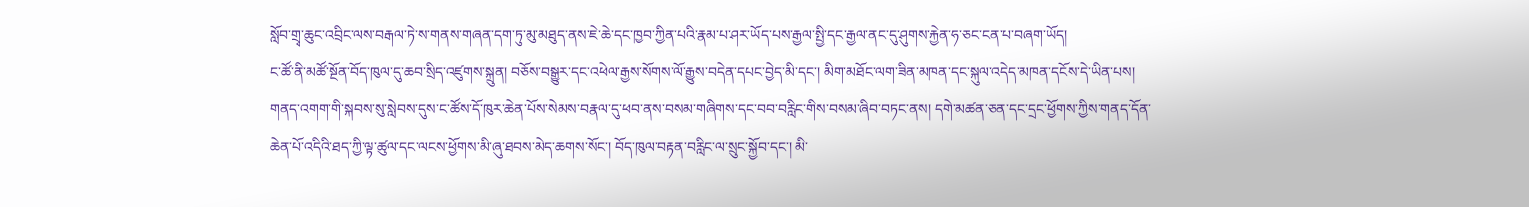སློབ་གྲྭ་ཆུང་འབྲིང་ལས་བརྒལ་ཏེ་ས་གནས་གཞན་དག་ཏུ་མུ་མཐུད་ནས་ཇེ་ཆེ་དང་ཁྱབ་ཀྱིན་པའི་རྣམ་པ་ཤར་ཡོད་པས་རྒྱལ་སྤྱི་དང་རྒྱལ་ནང་དུ་ཤུགས་རྐྱེན་ཧ་ཅང་ངན་པ་བཞག་ཡོད།
ང་ཚོ་ནི་མཚོ་སྔོན་བོད་ཁུལ་དུ་ཆབ་སྲིད་འཛུགས་སྐྲུན། བཅོས་བསྒྱུར་དང་འཕེལ་རྒྱས་སོགས་ལོ་རྒྱུས་བདེན་དཔང་བྱེད་མི་དང་། མིག་མཐོང་ལག་ཟིན་མཁན་དང་སྐུལ་འདེད་མཁན་དངོས་དེ་ཡིན་པས། གནད་འགག་གི་སྐབས་སུ་སླེབས་དུས་ང་ཚོས་དོ་ཁུར་ཆེན་པོས་སེམས་བརྣལ་དུ་ཕབ་ནས་བསམ་གཞིགས་དང་བབ་བརླིང་གིས་བསམ་ཞིབ་བཏང་ནས། དགེ་མཚན་ཅན་དང་དྲང་ཕྱོགས་ཀྱིས་གནད་དོན་ཆེན་པོ་འདིའི་ཐད་ཀྱི་ལྟ་ཚུལ་དང་ལངས་ཕྱོགས་མི་ཞུ་ཐབས་མེད་ཆགས་སོང་། བོད་ཁུལ་བརྟན་བརླིང་ལ་སྲུང་སྐྱོབ་དང་། མི་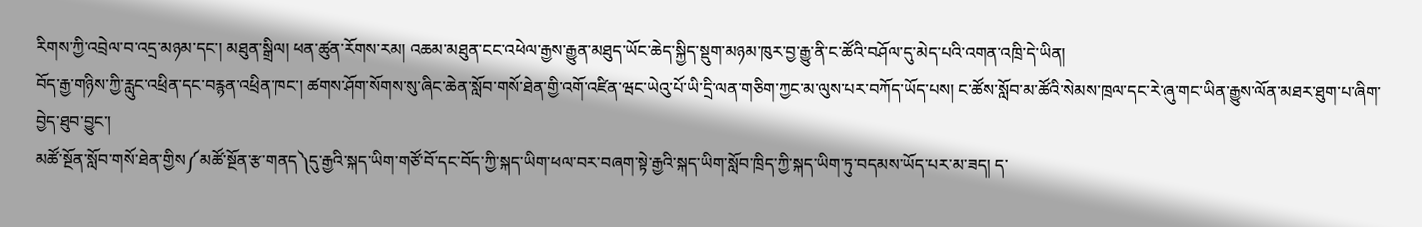རིགས་ཀྱི་འབྲེལ་བ་འདྲ་མཉམ་དང་། མཐུན་སྒྲིལ། ཕན་ཚུན་རོགས་རམ། འཆམ་མཐུན་ངང་འཕེལ་རྒྱས་རྒྱུན་མཐུད་ཡོང་ཆེད་སྐྱིད་སྡུག་མཉམ་ཁུར་བྱ་རྒྱུ་ནི་ང་ཚོའི་བཤོལ་དུ་མེད་པའི་འགན་འཁྲི་དེ་ཡིན།
བོད་རྒྱ་གཉིས་ཀྱི་རླུང་འཕྲིན་དང་བརྙན་འཕྲིན་ཁང་། ཚགས་ཤོག་སོགས་སུ་ཞིང་ཆེན་སློབ་གསོ་ཐེན་གྱི་འགོ་འཛིན་ཝང་ཡེའུ་པོ་ཡི་དྲི་ལན་གཅིག་ཀྱང་མ་ལུས་པར་བཀོད་ཡོད་པས། ང་ཚོས་སློབ་མ་ཚོའི་སེམས་ཁྲལ་དང་རེ་ཞུ་གང་ཡིན་རྒྱུས་ལོན་མཐར་ཐུག་པ་ཞིག་བྱེད་ཐུབ་བྱུང་།
མཚོ་སྔོན་སློབ་གསོ་ཐེན་གྱིས༼མཚོ་སྔོན་རྩ་གནད༽དུ་རྒྱའི་སྐད་ཡིག་གཙོ་བོ་དང་བོད་ཀྱི་སྐད་ཡིག་ཕལ་བར་བཞག་སྟེ་རྒྱའི་སྐད་ཡིག་སློབ་ཁྲིད་ཀྱི་སྐད་ཡིག་ཏུ་བདམས་ཡོད་པར་མ་ཟད། ད་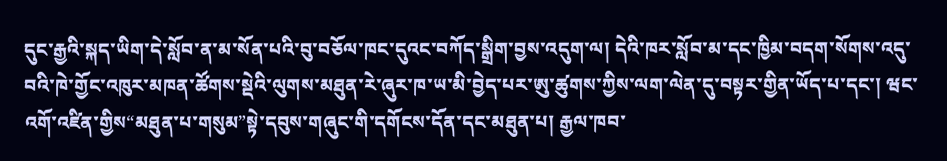དུང་རྒྱའི་སྐད་ཡིག་དེ་སློབ་ན་མ་སོན་པའི་བུ་བཅོལ་ཁང་དུའང་བཀོད་སྒྲིག་བྱས་འདུག་ལ། དེའི་ཁར་སློབ་མ་དང་ཁྱིམ་བདག་སོགས་འདུ་བའི་ཁེ་གྱོང་འཁུར་མཁན་ཚོགས་སྡེའི་ལུགས་མཐུན་རེ་ཞུར་ཁ་ཡ་མི་བྱེད་པར་ཨུ་ཚུགས་ཀྱིས་ལག་ལེན་དུ་བསྟར་གྱིན་ཡོད་པ་དང་། ཝང་འགོ་འཛིན་གྱིས“མཐུན་པ་གསུམ”སྟེ་དབུས་གཞུང་གི་དགོངས་དོན་དང་མཐུན་པ། རྒྱལ་ཁབ་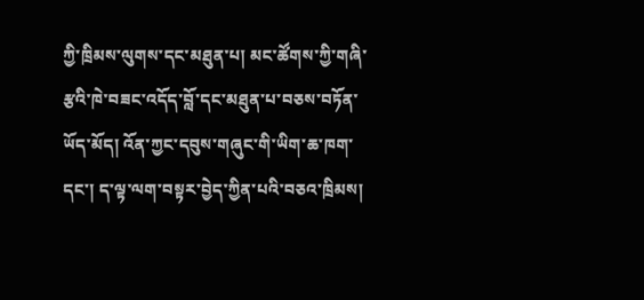ཀྱི་ཁྲིམས་ལུགས་དང་མཐུན་པ། མང་ཚོགས་ཀྱི་གཞི་རྩའི་ཁེ་བཟང་འདོད་བློ་དང་མཐུན་པ་བཅས་བཏོན་ཡོད་མོད། འོན་ཀྱང་དབུས་གཞུང་གི་ཡིག་ཆ་ཁག་དང་། ད་ལྟ་ལག་བསྟར་བྱེད་ཀྱིན་པའི་བཅའ་ཁྲིམས།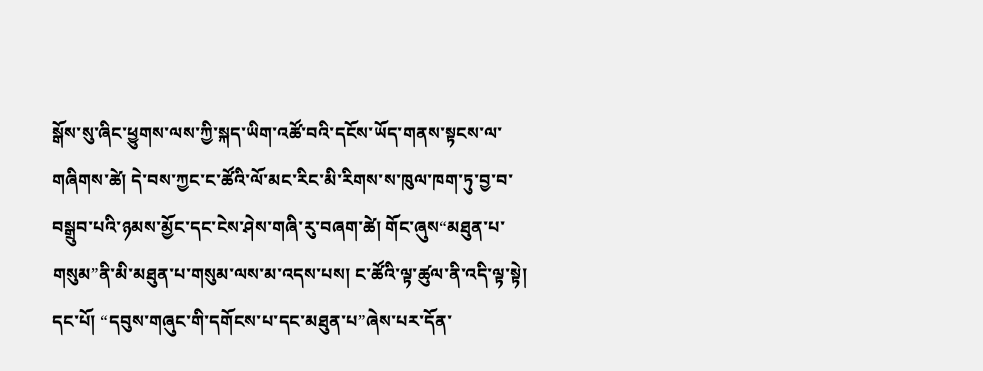སྒོས་སུ་ཞིང་ཕྱུགས་ལས་ཀྱི་སྐད་ཡིག་འཚོ་བའི་དངོས་ཡོད་གནས་སྟངས་ལ་གཞིགས་ཚེ། དེ་བས་ཀྱང་ང་ཚོའི་ལོ་མང་རིང་མི་རིགས་ས་ཁུལ་ཁག་ཏུ་བྱ་བ་བསྒྲུབ་པའི་ཉམས་མྱོང་དང་ངེས་ཤེས་གཞི་རུ་བཞག་ཚེ། གོང་ཞུས“མཐུན་པ་གསུམ”ནི་མི་མཐུན་པ་གསུམ་ལས་མ་འདས་པས། ང་ཚོའི་ལྟ་ཚུལ་ནི་འདི་ལྟ་སྟེ།
དང་པོ། “དབུས་གཞུང་གི་དགོངས་པ་དང་མཐུན་པ”ཞེས་པར་དོན་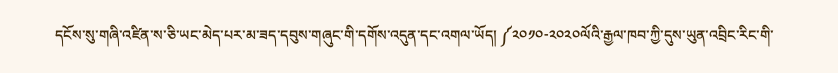དངོས་སུ་གཞི་འཛིན་ས་ཅི་ཡང་མེད་པར་མ་ཟད་དབུས་གཞུང་གི་དགོས་འདུན་དང་འགལ་ཡོད། ༼༢༠༡༠-༢༠༢༠ལོའི་རྒྱལ་ཁབ་ཀྱི་དུས་ཡུན་འབྲིང་རིང་གི་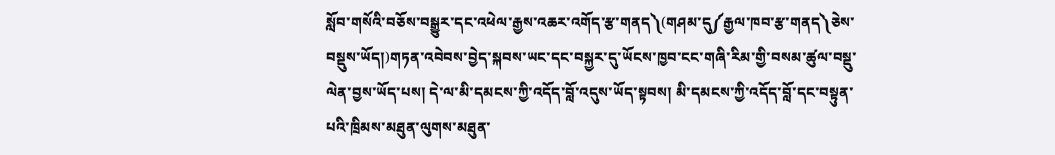སློབ་གསོའི་བཅོས་བསྒྱུར་དང་འཕེལ་རྒྱས་འཆར་འགོད་རྩ་གནད༽(གཤམ་དུ༼རྒྱལ་ཁབ་རྩ་གནད༽ཅེས་བསྡུས་ཡོད།)གཏན་འབེབས་བྱེད་སྐབས་ཡང་དང་བསྐྱར་དུ་ཡོངས་ཁྱབ་ངང་གཞི་རིམ་གྱི་བསམ་ཚུལ་བསྡུ་ལེན་བྱས་ཡོད་པས། དེ་ལ་མི་དམངས་ཀྱི་འདོད་བློ་འདུས་ཡོད་སྟབས། མི་དམངས་ཀྱི་འདོད་བློ་དང་བསྟུན་པའི་ཁྲིམས་མཐུན་ལུགས་མཐུན་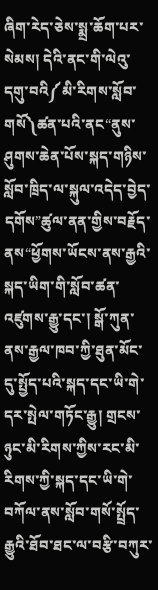ཞིག་རེད་ཅེས་སྨྲ་ཆོག་པར་སེམས། དེའི་ནང་གི་ལེའུ་དགུ་བའི༼མི་རིགས་སློབ་གསོ༽ཚན་པའི་ནང“ནུས་ཤུགས་ཆེན་པོས་སྐད་གཉིས་སློབ་ཁྲིད་ལ་སྐུལ་འདེད་བྱེད་དགོས”ཚུལ་ནན་གྱིས་བརྗོད་ནས“ཕྱོགས་ཡོངས་ནས་རྒྱའི་སྐད་ཡིག་གི་སློབ་ཚན་འཛུགས་རྒྱུ་དང་། སྒོ་ཀུན་ནས་རྒྱལ་ཁབ་ཀྱི་ཐུན་མོང་དུ་སྤྱོད་པའི་སྐད་དང་ཡི་གེ་དར་སྤེལ་གཏོང་རྒྱུ། གྲངས་ཉུང་མི་རིགས་ཀྱིས་རང་མི་རིགས་ཀྱི་སྐད་དང་ཡི་གེ་བཀོལ་ནས་སློབ་གསོ་སྤྲོད་རྒྱུའི་ཐོབ་ཐང་ལ་བརྩི་བཀུར་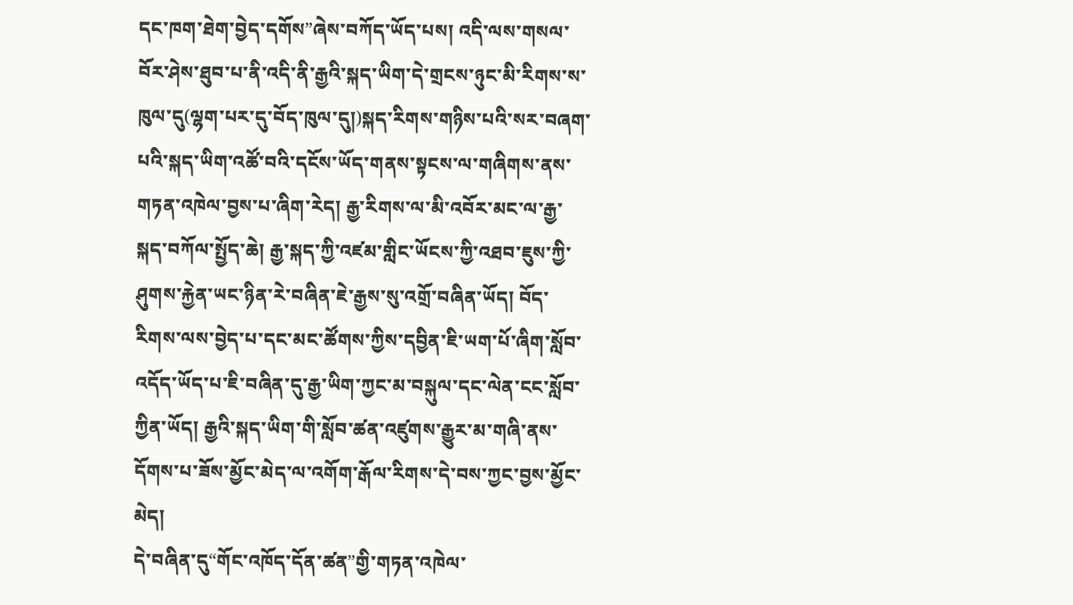དང་ཁག་ཐེག་བྱེད་དགོས”ཞེས་བཀོད་ཡོད་པས། འདི་ལས་གསལ་བོར་ཤེས་ཐུབ་པ་ནི་འདི་ནི་རྒྱའི་སྐད་ཡིག་དེ་གྲངས་ཉུང་མི་རིགས་ས་ཁུལ་དུ(ལྷག་པར་དུ་བོད་ཁུལ་དུ།)སྐད་རིགས་གཉིས་པའི་སར་བཞག་པའི་སྐད་ཡིག་འཚོ་བའི་དངོས་ཡོད་གནས་སྟངས་ལ་གཞིགས་ནས་གཏན་འཁེལ་བྱས་པ་ཞིག་རེད། རྒྱ་རིགས་ལ་མི་འབོར་མང་ལ་རྒྱ་སྐད་བཀོལ་སྤྱོད་ཆེ། རྒྱ་སྐད་ཀྱི་འཛམ་གླིང་ཡོངས་ཀྱི་འཐབ་ཇུས་ཀྱི་ཤུགས་རྐྱེན་ཡང་ཉིན་རེ་བཞིན་ཇེ་རྒྱས་སུ་འགྲོ་བཞིན་ཡོད། བོད་རིགས་ལས་བྱེད་པ་དང་མང་ཚོགས་ཀྱིས་དབྱིན་ཇི་ཡག་པོ་ཞིག་སློབ་འདོད་ཡོད་པ་ཇི་བཞིན་དུ་རྒྱ་ཡིག་ཀྱང་མ་བསྐུལ་དང་ལེན་ངང་སློབ་ཀྱིན་ཡོད། རྒྱའི་སྐད་ཡིག་གི་སློབ་ཚན་འཛུགས་རྒྱུར་མ་གཞི་ནས་དོགས་པ་ཟོས་མྱོང་མེད་ལ་འགོག་རྒོལ་རིགས་དེ་བས་ཀྱང་བྱས་མྱོང་མེད།
དེ་བཞིན་དུ“གོང་འཁོད་དོན་ཚན”གྱི་གཏན་འཁེལ་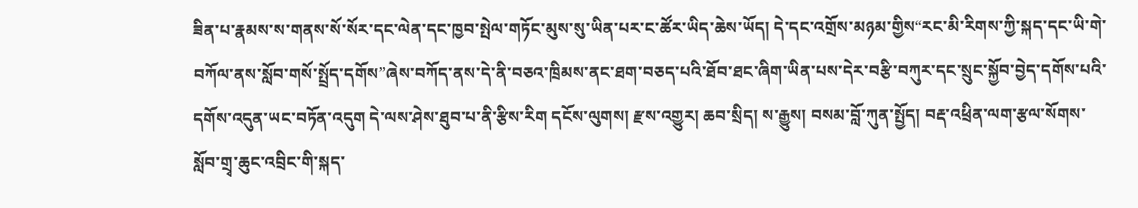ཟིན་པ་རྣམས་ས་གནས་སོ་སོར་དང་ལེན་དང་ཁྱབ་སྤེལ་གཏོང་མུས་སུ་ཡིན་པར་ང་ཚོར་ཡིད་ཆེས་ཡོད། དེ་དང་འགྲོས་མཉམ་གྱིས“རང་མི་རིགས་ཀྱི་སྐད་དང་ཡི་གེ་བཀོལ་ནས་སློབ་གསོ་སྤྲོད་དགོས”ཞེས་བཀོད་ནས་དེ་ནི་བཅའ་ཁྲིམས་ནང་ཐག་བཅད་པའི་ཐོབ་ཐང་ཞིག་ཡིན་པས་དེར་བརྩི་བཀུར་དང་སྲུང་སྐྱོབ་བྱེད་དགོས་པའི་དགོས་འདུན་ཡང་བཏོན་འདུག དེ་ལས་ཤེས་ཐུབ་པ་ནི་རྩིས་རིག དངོས་ལུགས། རྫས་འགྱུར། ཆབ་སྲིད། ས་རྒྱུས། བསམ་བློ་ཀུན་སྤྱོད། བརྡ་འཕྲིན་ལག་རྩལ་སོགས་སློབ་གྲྭ་ཆུང་འབྲིང་གི་སྐད་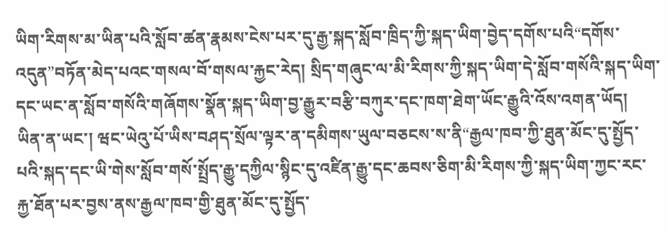ཡིག་རིགས་མ་ཡིན་པའི་སློབ་ཚན་རྣམས་ངེས་པར་དུ་རྒྱ་སྐད་སློབ་ཁྲིད་ཀྱི་སྐད་ཡིག་བྱེད་དགོས་པའི“དགོས་འདུན”བཏོན་མེད་པའང་གསལ་བོ་གསལ་རྐྱང་རེད། སྲིད་གཞུང་ལ་མི་རིགས་ཀྱི་སྐད་ཡིག་དེ་སློབ་གསོའི་སྐད་ཡིག་དང་ཡང་ན་སློབ་གསོའི་གཞོགས་སྣོན་སྐད་ཡིག་བྱ་རྒྱུར་བརྩི་བཀུར་དང་ཁག་ཐེག་ཡོང་རྒྱུའི་འོས་འགན་ཡོད།
ཡིན་ན་ཡང་། ཝང་ཡེའུ་པོ་ཡིས་བཤད་སྲོལ་ལྟར་ན་དམིགས་ཡུལ་བཅངས་ས་ནི“རྒྱལ་ཁབ་ཀྱི་ཐུན་མོང་དུ་སྤྱོད་པའི་སྐད་དང་ཡི་གེས་སློབ་གསོ་སྤྲོད་རྒྱུ་དཀྱིལ་སྙིང་དུ་འཛིན་རྒྱུ་དང་ཆབས་ཅིག་མི་རིགས་ཀྱི་སྐད་ཡིག་ཀྱང་རང་རྐྱ་ཐོན་པར་བྱས་ནས་རྒྱལ་ཁབ་གྱི་ཐུན་མོང་དུ་སྤྱོད་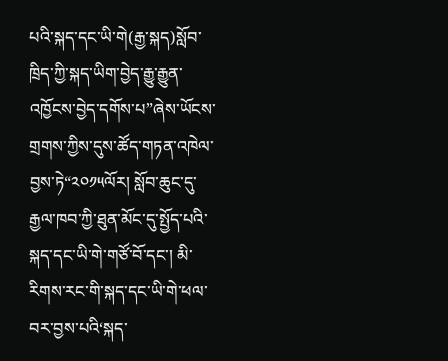པའི་སྐད་དང་ཡི་གེ(རྒྱ་སྐད)སློབ་ཁྲིད་ཀྱི་སྐད་ཡིག་བྱེད་རྒྱུ་རྒྱུན་འཁྱོངས་བྱེད་དགོས་པ”ཞེས་ཡོངས་གྲགས་ཀྱིས་དུས་ཚོད་གཏན་འཁེལ་བྱས་ཏེ“༢༠༡༥ལོར། སློབ་ཆུང་དུ་རྒྱལ་ཁབ་ཀྱི་ཐུན་མོང་དུ་སྤྱོད་པའི་སྐད་དང་ཡི་གེ་གཙོ་བོ་དང་། མི་རིགས་རང་གི་སྐད་དང་ཡི་གེ་ཕལ་བར་བྱས་པའི‘སྐད་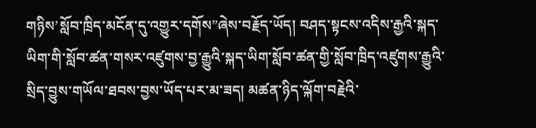གཉིས’སློབ་ཁྲིད་མངོན་དུ་འགྱུར་དགོས”ཞེས་བརྗོད་ཡོད། བཤད་སྟངས་འདིས་རྒྱའི་སྐད་ཡིག་གི་སློབ་ཚན་གསར་འཛུགས་བྱ་རྒྱུའི་སྐད་ཡིག་སློབ་ཚན་གྱི་སློབ་ཁྲིད་འཛུགས་རྒྱུའི་སྲིད་བྱུས་གཡོལ་ཐབས་བྱས་ཡོད་པར་མ་ཟད། མཚན་ཉིད་ལྐོག་བརྗེའི་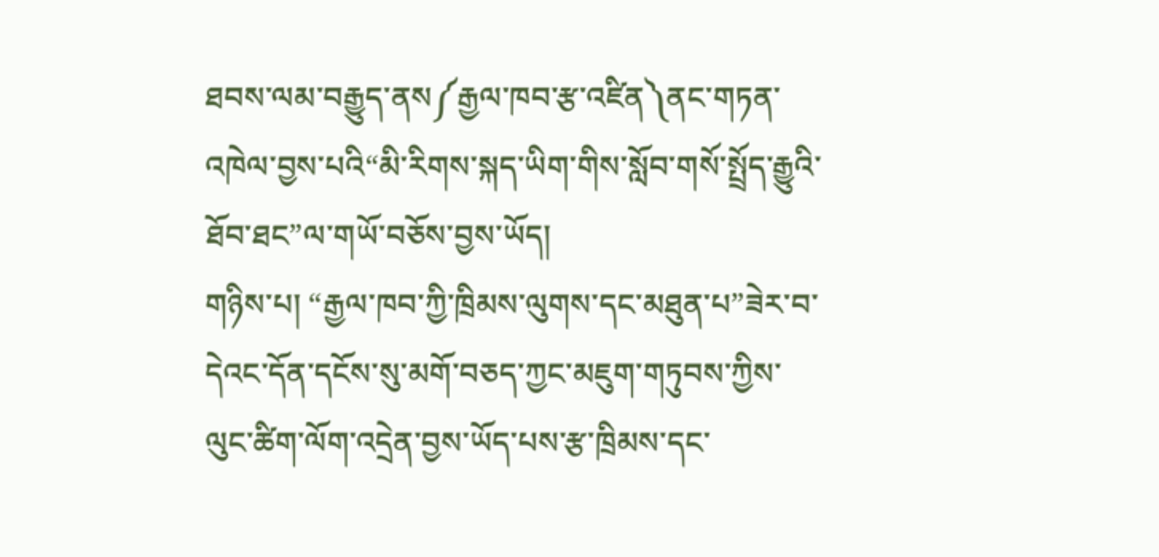ཐབས་ལམ་བརྒྱུད་ནས༼རྒྱལ་ཁབ་རྩ་འཛིན༽ནང་གཏན་འཁེལ་བྱས་པའི“མི་རིགས་སྐད་ཡིག་གིས་སློབ་གསོ་སྤྲོད་རྒྱུའི་ཐོབ་ཐང”ལ་གཡོ་བཅོས་བྱས་ཡོད།
གཉིས་པ། “རྒྱལ་ཁབ་ཀྱི་ཁྲིམས་ལུགས་དང་མཐུན་པ”ཟེར་བ་དེའང་དོན་དངོས་སུ་མགོ་བཅད་ཀྱང་མཇུག་གཏུབས་ཀྱིས་ལུང་ཚིག་ལོག་འདྲེན་བྱས་ཡོད་པས་རྩ་ཁྲིམས་དང་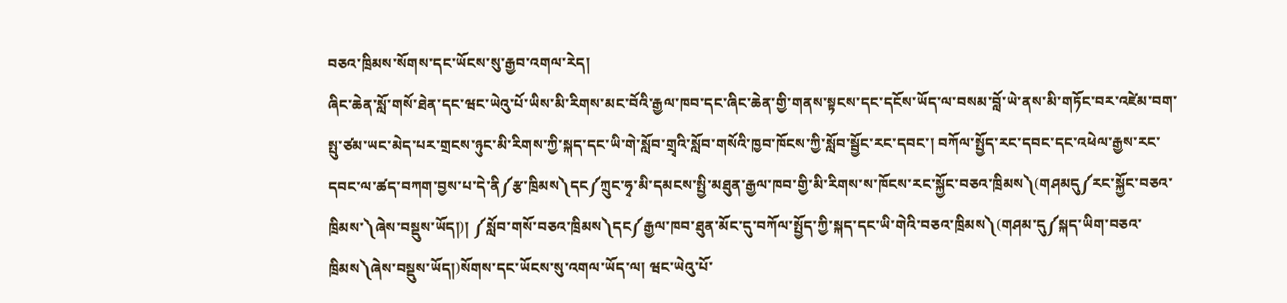བཅའ་ཁྲིམས་སོགས་དང་ཡོངས་སུ་རྒྱབ་འགལ་རེད།
ཞིང་ཆེན་སློ་གསོ་ཐེན་དང་ཝང་ཡེའུ་པོ་ཡིས་མི་རིགས་མང་བོའི་རྒྱལ་ཁབ་དང་ཞིང་ཆེན་གྱི་གནས་སྟངས་དང་དངོས་ཡོད་ལ་བསམ་བློ་ཡེ་ནས་མི་གཏོང་བར་འཛེམ་བག་སྤུ་ཙམ་ཡང་མེད་པར་གྲངས་ཉུང་མི་རིགས་ཀྱི་སྐད་དང་ཡི་གེ་སློབ་གྲྭའི་སློབ་གསོའི་ཁྱབ་ཁོངས་ཀྱི་སློབ་སྦྱོང་རང་དབང་། བཀོལ་སྤྱོད་རང་དབང་དང་འཕེལ་རྒྱས་རང་དབང་ལ་ཚད་བཀག་བྱས་པ་དེ་ནི༼རྩ་ཁྲིམས༽དང༼ཀྲུང་ཧྭ་མི་དམངས་སྤྱི་མཐུན་རྒྱལ་ཁབ་གྱི་མི་རིགས་ས་ཁོངས་རང་སྐྱོང་བཅའ་ཁྲིམས༽(གཤམདུ༼རང་སྐྱོང་བཅའ་ཁྲིམས་༽ཞེས་བསྡུས་ཡོད།)། ༼སློབ་གསོ་བཅའ་ཁྲིམས༽དང༼རྒྱལ་ཁབ་ཐུན་མོང་དུ་བཀོལ་སྤྱོད་ཀྱི་སྐད་དང་ཡི་གེའི་བཅའ་ཁྲིམས༽(གཤམ་དུ༼སྐད་ཡིག་བཅའ་ཁྲིམས༽ཞེས་བསྡུས་ཡོད།)སོགས་དང་ཡོངས་སུ་འགལ་ཡོད་ལ། ཝང་ཡེའུ་པོ་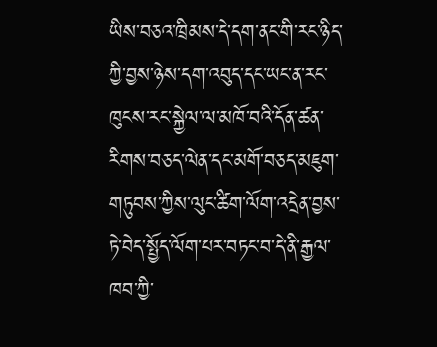ཡིས་བཅའ་ཁྲིམས་དེ་དག་ནང་གི་རང་ཉིད་ཀྱི་བྱས་ཉེས་དག་འབུད་དང་ཡང་ན་རང་ཁུངས་རང་སྐྱེལ་ལ་མཁོ་བའི་དོན་ཚན་རིགས་བཅད་ལེན་དང་མགོ་བཅད་མཇུག་གཏུབས་ཀྱིས་ལུང་ཚིག་ལོག་འདྲེན་བྱས་ཏེ་བེད་སྤྱོད་ལོག་པར་བཏང་བ་དེ་ནི་རྒྱལ་ཁབ་ཀྱི་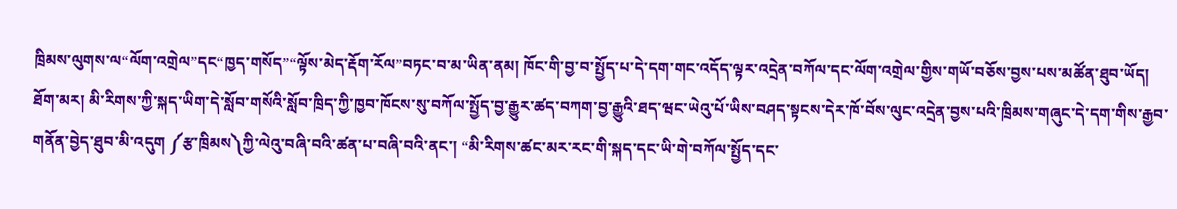ཁྲིམས་ལུགས་ལ“ལོག་འགྲེལ”དང“ཁྱད་གསོད”“ལྟོས་མེད་རྡོག་རོལ”བཏང་བ་མ་ཡིན་ནམ། ཁོང་གི་བྱ་བ་སྤྱོད་པ་དེ་དག་གང་འདོད་ལྟར་འདྲེན་བཀོལ་དང་ལོག་འགྲེལ་གྱིས་གཡོ་བཅོས་བྱས་པས་མཚོན་ཐུབ་ཡོད།
ཐོག་མར། མི་རིགས་ཀྱི་སྐད་ཡིག་དེ་སློབ་གསོའི་སློབ་ཁྲིད་ཀྱི་ཁྱབ་ཁོངས་སུ་བཀོལ་སྤྱོད་བྱ་རྒྱུར་ཚད་བཀག་བྱ་རྒྱུའི་ཐད་ཝང་ཡེའུ་པོ་ཡིས་བཤད་སྟངས་དེར་ཁོ་བོས་ལུང་འདྲེན་བྱས་པའི་ཁྲིམས་གཞུང་དེ་དག་གིས་རྒྱབ་གནོན་བྱེད་ཐུབ་མི་འདུག ༼རྩ་ཁྲིམས༽ཀྱི་ལེའུ་བཞི་བའི་ཚན་པ་བཞི་བའི་ནང་། “མི་རིགས་ཚང་མར་རང་གི་སྐད་དང་ཡི་གེ་བཀོལ་སྤྱོད་དང་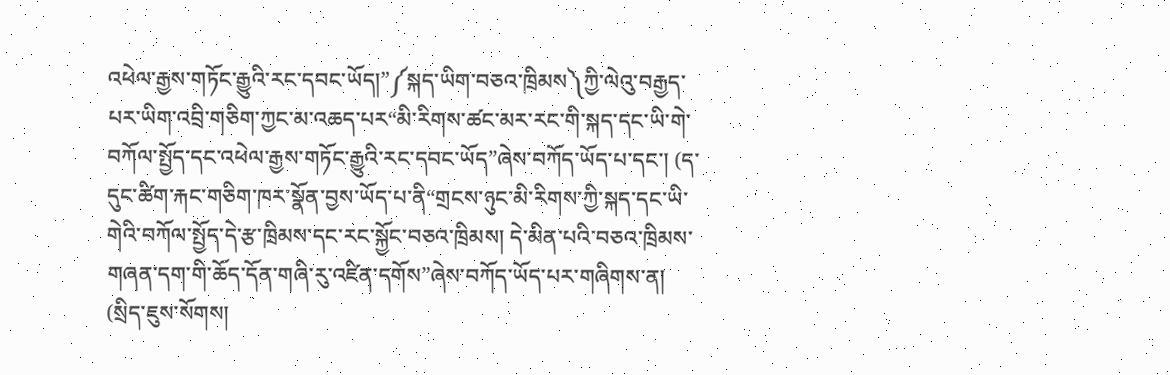འཕེལ་རྒྱས་གཏོང་རྒྱུའི་རང་དབང་ཡོད།”༼སྐད་ཡིག་བཅའ་ཁྲིམས༽ཀྱི་ལེའུ་བརྒྱད་པར་ཡིག་འབྲི་གཅིག་ཀྱང་མ་འཆད་པར“མི་རིགས་ཚང་མར་རང་གི་སྐད་དང་ཡི་གེ་བཀོལ་སྤྱོད་དང་འཕེལ་རྒྱས་གཏོང་རྒྱུའི་རང་དབང་ཡོད”ཞེས་བཀོད་ཡོད་པ་དང་། (ད་དུང་ཚིག་རྐང་གཅིག་ཁར་སྣོན་བྱས་ཡོད་པ་ནི“གྲངས་ཉུང་མི་རིགས་ཀྱི་སྐད་དང་ཡི་གེའི་བཀོལ་སྤྱོད་དེ་རྩ་ཁྲིམས་དང་རང་སྐྱོང་བཅའ་ཁྲིམས། དེ་མིན་པའི་བཅའ་ཁྲིམས་གཞན་དག་གི་ཆོད་དོན་གཞི་རུ་འཛིན་དགོས”ཞེས་བཀོད་ཡོད་པར་གཞིགས་ན། (སྲིད་ཇུས་སོགས།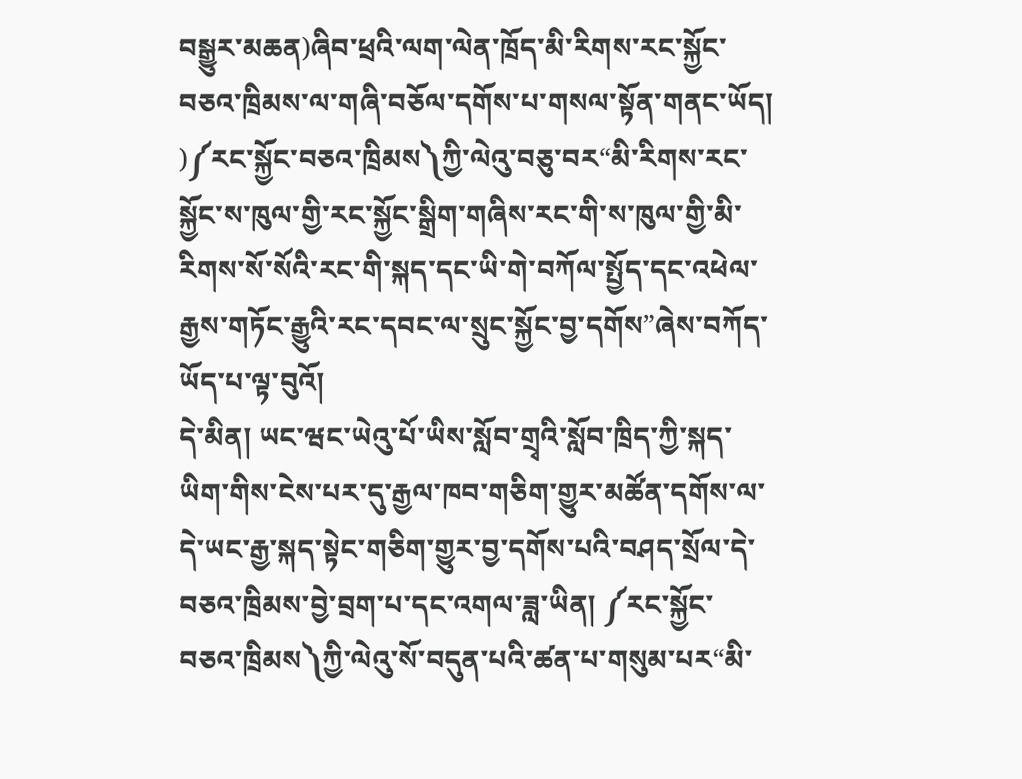བསྒྱུར་མཆན)ཞིབ་ཕྲའི་ལག་ལེན་ཁྲོད་མི་རིགས་རང་སྐྱོང་བཅའ་ཁྲིམས་ལ་གཞི་བཅོལ་དགོས་པ་གསལ་སྟོན་གནང་ཡོད། )༼རང་སྐྱོང་བཅའ་ཁྲིམས༽ཀྱི་ལེའུ་བཅུ་བར“མི་རིགས་རང་སྐྱོང་ས་ཁུལ་གྱི་རང་སྐྱོང་སྒྲིག་གཞིས་རང་གི་ས་ཁུལ་གྱི་མི་རིགས་སོ་སོའི་རང་གི་སྐད་དང་ཡི་གེ་བཀོལ་སྤྱོད་དང་འཕེལ་རྒྱས་གཏོང་རྒྱུའི་རང་དབང་ལ་སྲུང་སྐྱོང་བྱ་དགོས”ཞེས་བཀོད་ཡོད་པ་ལྟ་བུའོ།
དེ་མིན། ཡང་ཝང་ཡེའུ་པོ་ཡིས་སློབ་གྲྭའི་སློབ་ཁྲིད་ཀྱི་སྐད་ཡིག་གིས་ངེས་པར་དུ་རྒྱལ་ཁབ་གཅིག་གྱུར་མཚོན་དགོས་ལ་དེ་ཡང་རྒྱ་སྐད་སྟེང་གཅིག་གྱུར་བྱ་དགོས་པའི་བཤད་སྲོལ་དེ་བཅའ་ཁྲིམས་བྱེ་བྲག་པ་དང་འགལ་ཟླ་ཡིན། ༼རང་སྐྱོང་བཅའ་ཁྲིམས༽ཀྱི་ལེའུ་སོ་བདུན་པའི་ཚན་པ་གསུམ་པར“མི་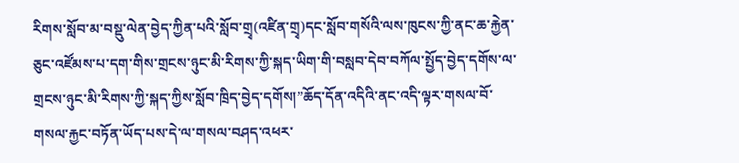རིགས་སློབ་མ་བསྡུ་ལེན་བྱེད་ཀྱིན་པའི་སློབ་གྲྭ(འཛིན་གྲྭ)དང་སློབ་གསོའི་ལས་ཁུངས་ཀྱི་ནང་ཆ་རྐྱེན་ཅུང་འཛོམས་པ་དག་གིས་གྲངས་ཉུང་མི་རིགས་ཀྱི་སྐད་ཡིག་གི་བསླབ་དེབ་བཀོལ་སྤྱོད་བྱེད་དགོས་ལ་གྲངས་ཉུང་མི་རིགས་ཀྱི་སྐད་ཀྱིས་སློབ་ཁྲིད་བྱེད་དགོས།”ཆོད་དོན་འདིའི་ནང་འདི་ལྟར་གསལ་བོ་གསལ་རྐྱང་བཏོན་ཡོད་པས་དེ་ལ་གསལ་བཤད་འཕར་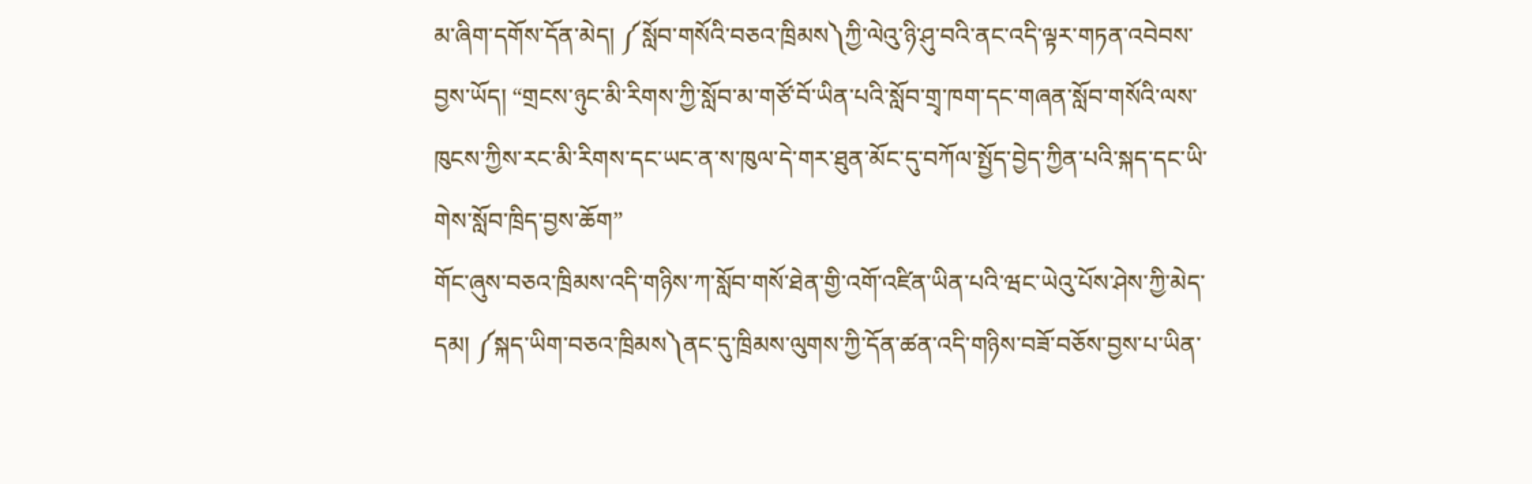མ་ཞིག་དགོས་དོན་མེད། ༼སློབ་གསོའི་བཅའ་ཁྲིམས༽ཀྱི་ལེའུ་ཉི་ཤུ་བའི་ནང་འདི་ལྟར་གཏན་འབེབས་བྱས་ཡོད། “གྲངས་ཉུང་མི་རིགས་ཀྱི་སློབ་མ་གཙོ་བོ་ཡིན་པའི་སློབ་གྲྭ་ཁག་དང་གཞན་སློབ་གསོའི་ལས་ཁུངས་ཀྱིས་རང་མི་རིགས་དང་ཡང་ན་ས་ཁུལ་དེ་གར་ཐུན་མོང་དུ་བཀོལ་སྤྱོད་བྱེད་ཀྱིན་པའི་སྐད་དང་ཡི་གེས་སློབ་ཁྲིད་བྱས་ཆོག”
གོང་ཞུས་བཅའ་ཁྲིམས་འདི་གཉིས་ཀ་སློབ་གསོ་ཐེན་གྱི་འགོ་འཛིན་ཡིན་པའི་ཝང་ཡེའུ་པོས་ཤེས་ཀྱི་མེད་དམ། ༼སྐད་ཡིག་བཅའ་ཁྲིམས༽ནང་དུ་ཁྲིམས་ལུགས་ཀྱི་དོན་ཚན་འདི་གཉིས་བཟོ་བཅོས་བྱས་པ་ཡིན་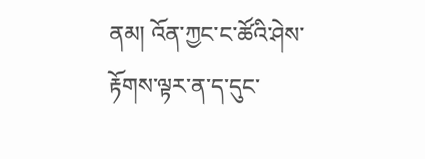ནམ། འོན་ཀྱང་ང་ཚོའི་ཤེས་རྟོགས་ལྟར་ན་ད་དུང་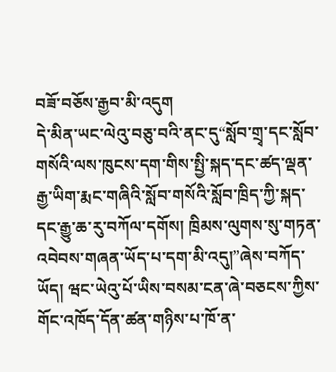བཟོ་བཅོས་རྒྱབ་མི་འདུག
དེ་མིན་ཡང་ལེའུ་བཅུ་བའི་ནང་དུ“སློབ་གྲྭ་དང་སློབ་གསོའི་ལས་ཁུངས་དག་གིས་སྤྱི་སྐད་དང་ཚད་ལྡན་རྒྱ་ཡིག་རྨང་གཞིའི་སློབ་གསོའི་སློབ་ཁྲིད་ཀྱི་སྐད་དང་རྒྱུ་ཆ་རུ་བཀོལ་དགོས། ཁྲིམས་ལུགས་སུ་གཏན་འབེབས་གཞན་ཡོད་པ་དག་མི་འདུ།”ཞེས་བཀོད་ཡོད། ཝང་ཡེའུ་པོ་ཡིས་བསམ་ངན་ཞེ་བཅངས་ཀྱིས་གོང་འཁོད་དོན་ཚན་གཉིས་པ་ཁོ་ན་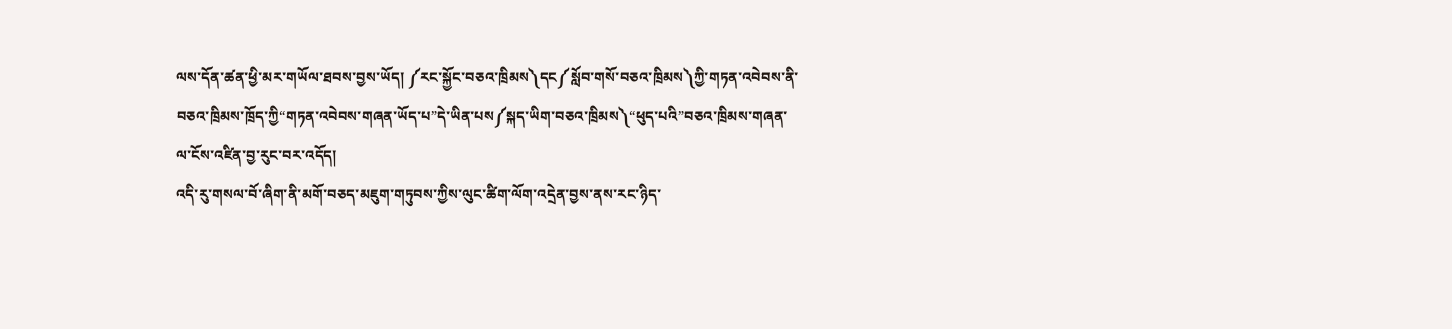ལས་དོན་ཚན་ཕྱི་མར་གཡོལ་ཐབས་བྱས་ཡོད། ༼རང་སྐྱོང་བཅའ་ཁྲིམས༽དང༼སློབ་གསོ་བཅའ་ཁྲིམས༽ཀྱི་གཏན་འབེབས་ནི་བཅའ་ཁྲིམས་ཁྲོད་ཀྱི“གཏན་འབེབས་གཞན་ཡོད་པ”དེ་ཡིན་པས༼སྐད་ཡིག་བཅའ་ཁྲིམས༽“ཕུད་པའི”བཅའ་ཁྲིམས་གཞན་ལ་ངོས་འཛིན་བྱ་རུང་བར་འདོད།
འདི་རུ་གསལ་བོ་ཞིག་ནི་མགོ་བཅད་མཇུག་གཏུབས་ཀྱིས་ལུང་ཚིག་ལོག་འདྲེན་བྱས་ནས་རང་ཉིད་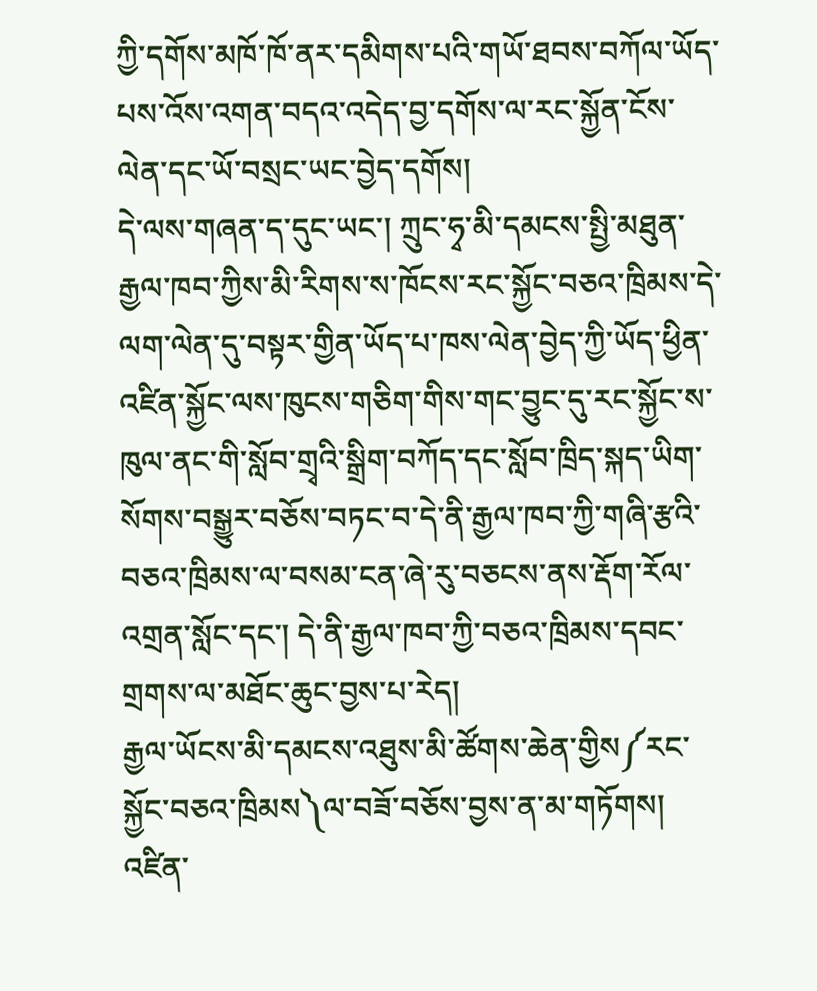ཀྱི་དགོས་མཁོ་ཁོ་ནར་དམིགས་པའི་གཡོ་ཐབས་བཀོལ་ཡོད་པས་འོས་འགན་བདའ་འདེད་བྱ་དགོས་ལ་རང་སྐྱོན་ངོས་ལེན་དང་ཡོ་བསྲང་ཡང་བྱེད་དགོས།
དེ་ལས་གཞན་ད་དུང་ཡང་། ཀྲུང་ཧྭ་མི་དམངས་སྤྱི་མཐུན་རྒྱལ་ཁབ་ཀྱིས་མི་རིགས་ས་ཁོངས་རང་སྐྱོང་བཅའ་ཁྲིམས་དེ་ལག་ལེན་དུ་བསྟར་གྱིན་ཡོད་པ་ཁས་ལེན་བྱེད་ཀྱི་ཡོད་ཕྱིན་འཛིན་སྐྱོང་ལས་ཁུངས་གཅིག་གིས་གང་བྱུང་དུ་རང་སྐྱོང་ས་ཁུལ་ནང་གི་སློབ་གྲྭའི་སྒྲིག་བཀོད་དང་སློབ་ཁྲིད་སྐད་ཡིག་སོགས་བསྒྱུར་བཅོས་བཏང་བ་དེ་ནི་རྒྱལ་ཁབ་ཀྱི་གཞི་རྩའི་བཅའ་ཁྲིམས་ལ་བསམ་ངན་ཞེ་རུ་བཅངས་ནས་རྡོག་རོལ་འགྲན་སློང་དང་། དེ་ནི་རྒྱལ་ཁབ་ཀྱི་བཅའ་ཁྲིམས་དབང་གྲགས་ལ་མཐོང་ཆུང་བྱས་པ་རེད།
རྒྱལ་ཡོངས་མི་དམངས་འཐུས་མི་ཚོགས་ཆེན་གྱིས༼རང་སྐྱོང་བཅའ་ཁྲིམས༽ལ་བཟོ་བཅོས་བྱས་ན་མ་གཏོགས། འཛིན་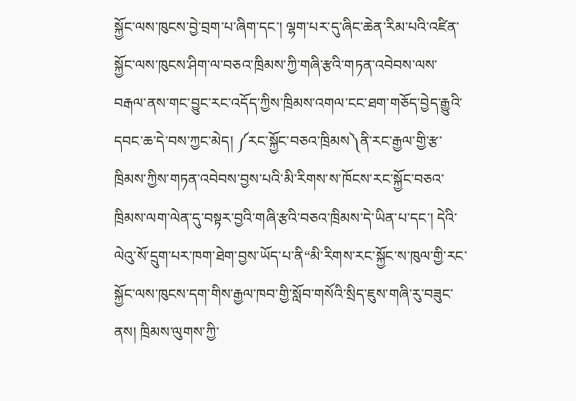སྐྱོང་ལས་ཁུངས་བྱེ་བྲག་པ་ཞིག་དང་། ལྷག་པར་དུ་ཞིང་ཆེན་རིམ་པའི་འཛིན་སྐྱོང་ལས་ཁུངས་ཤིག་ལ་བཅའ་ཁྲིམས་ཀྱི་གཞི་རྩའི་གཏན་འབེབས་ལས་བརྒལ་ནས་གང་བྱུང་རང་འདོད་ཀྱིས་ཁྲིམས་འགལ་ངང་ཐག་གཅོད་བྱེད་རྒྱུའི་དབང་ཆ་དེ་བས་ཀྱང་མེད། ༼རང་སྐྱོང་བཅའ་ཁྲིམས༽ནི་རང་རྒྱལ་གྱི་རྩ་ཁྲིམས་ཀྱིས་གཏན་འབེབས་བྱས་པའི་མི་རིགས་ས་ཁོངས་རང་སྐྱོང་བཅའ་ཁྲིམས་ལག་ལེན་དུ་བསྟར་བྱའི་གཞི་རྩའི་བཅའ་ཁྲིམས་དེ་ཡིན་པ་དང་། དེའི་ལེའུ་སོ་དྲུག་པར་ཁག་ཐེག་བྱས་ཡོད་པ་ནི“མི་རིགས་རང་སྐྱོང་ས་ཁུལ་གྱི་རང་སྐྱོང་ལས་ཁུངས་དག་གིས་རྒྱལ་ཁབ་གྱི་སློབ་གསོའི་སྲིད་ཇུས་གཞི་རུ་བཟུང་ནས། ཁྲིམས་ལུགས་ཀྱི་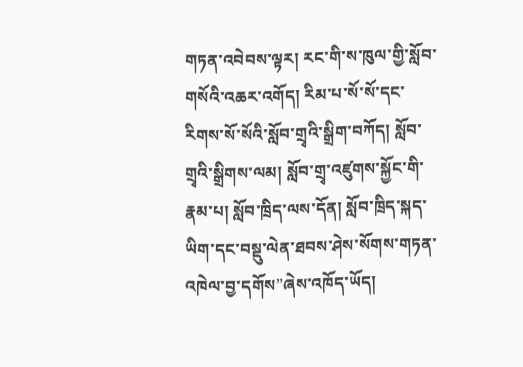གཏན་འབེབས་ལྟར། རང་གི་ས་ཁུལ་གྱི་སློབ་གསོའི་འཆར་འགོད། རིམ་པ་སོ་སོ་དང་རིགས་སོ་སོའི་སློབ་གྲྭའི་སྒྲིག་བཀོད། སློབ་གྲྭའི་སྒྲིགས་ལམ། སློབ་གྲྭ་འཛུགས་སྐྱོང་གི་རྣམ་པ། སློབ་ཁྲིད་ལས་དོན། སློབ་ཁྲིད་སྐད་ཡིག་དང་བསྡུ་ལེན་ཐབས་ཤེས་སོགས་གཏན་འཁེལ་བྱ་དགོས”ཞེས་འཁོད་ཡོད།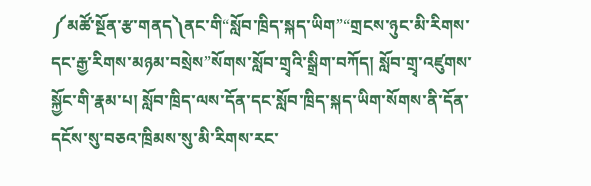༼མཚོ་སྔོན་རྩ་གནད༽ནང་གི“སློབ་ཁྲིད་སྐད་ཡིག”“གྲངས་ཉུང་མི་རིགས་དང་རྒྱ་རིགས་མཉམ་བསྲེས”སོགས་སློབ་གྲྭའི་སྒྲིག་བཀོད། སློབ་གྲྭ་འཛུགས་སྐྱོང་གི་རྣམ་པ། སློབ་ཁྲིད་ལས་དོན་དང་སློབ་ཁྲིད་སྐད་ཡིག་སོགས་ནི་དོན་དངོས་སུ་བཅའ་ཁྲིམས་སུ་མི་རིགས་རང་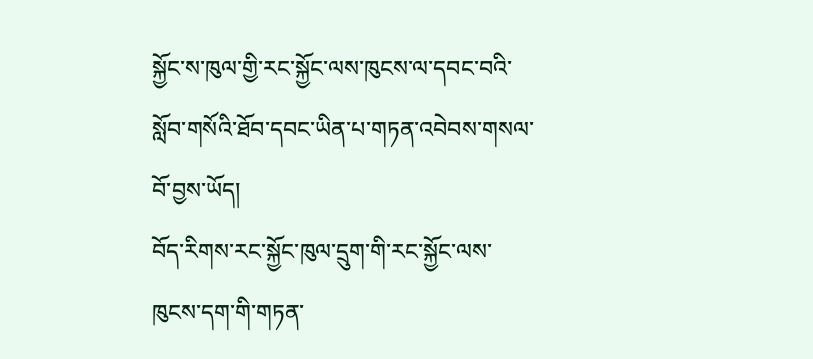སྐྱོང་ས་ཁུལ་གྱི་རང་སྐྱོང་ལས་ཁུངས་ལ་དབང་བའི་སློབ་གསོའི་ཐོབ་དབང་ཡིན་པ་གཏན་འབེབས་གསལ་བོ་བྱས་ཡོད།
བོད་རིགས་རང་སྐྱོང་ཁུལ་དྲུག་གི་རང་སྐྱོང་ལས་ཁུངས་དག་གི་གཏན་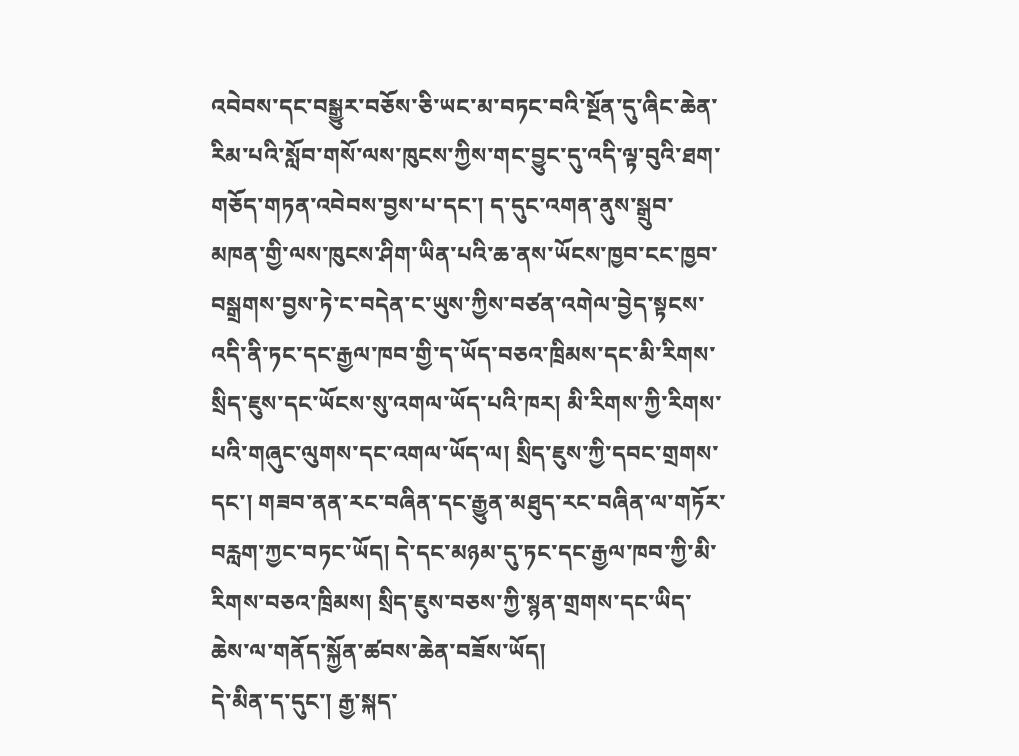འབེབས་དང་བསྒྱུར་བཅོས་ཅི་ཡང་མ་བཏང་བའི་སྔོན་དུ་ཞིང་ཆེན་རིམ་པའི་སློབ་གསོ་ལས་ཁུངས་ཀྱིས་གང་བྱུང་དུ་འདི་ལྟ་བུའི་ཐག་གཅོད་གཏན་འབེབས་བྱས་པ་དང་། ད་དུང་འགན་ནུས་སྒྲུབ་མཁན་གྱི་ལས་ཁུངས་ཤིག་ཡིན་པའི་ཆ་ནས་ཡོངས་ཁྱབ་ངང་ཁྱབ་བསྒྲགས་བྱས་ཏེ་ང་བདེན་ང་ཡུས་ཀྱིས་བཙན་འགེལ་བྱེད་སྟངས་འདི་ནི་ཏང་དང་རྒྱལ་ཁབ་གྱི་ད་ཡོད་བཅའ་ཁྲིམས་དང་མི་རིགས་སྲིད་ཇུས་དང་ཡོངས་སུ་འགལ་ཡོད་པའི་ཁར། མི་རིགས་ཀྱི་རིགས་པའི་གཞུང་ལུགས་དང་འགལ་ཡོད་ལ། སྲིད་ཇུས་ཀྱི་དབང་གྲགས་དང་། གཟབ་ནན་རང་བཞིན་དང་རྒྱུན་མཐུད་རང་བཞིན་ལ་གཏོར་བརླག་ཀྱང་བཏང་ཡོད། དེ་དང་མཉམ་དུ་ཏང་དང་རྒྱལ་ཁབ་ཀྱི་མི་རིགས་བཅའ་ཁྲིམས། སྲིད་ཇུས་བཅས་ཀྱི་སྙན་གྲགས་དང་ཡིད་ཆེས་ལ་གནོད་སྐྱོན་ཚབས་ཆེན་བཟོས་ཡོད།
དེ་མིན་ད་དུང་། རྒྱ་སྐད་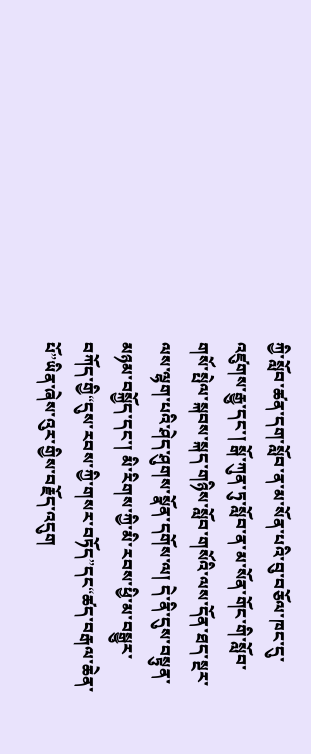ཀྱི་སློབ་ཚན་དག་སློབ་ན་མ་སོན་པའི་བུ་བཅོལ་ཁང་དུ་འཛུགས་རྒྱུ་དང་། སྒོ་ཀུན་ཏུ་སློབ་ན་མ་སོན་གོང་གི་སློབ་གསོ་སྤེལ་སྐབས་སྐད་གཉིས་སློབ་གསོའི་ལས་དོན་ཐད་སྔར་ལས་ལྷག་པའི་ཤེད་ཤུགས་སྣོན་དགོས་ལ། དེ་ནི་དུས་བསྟུན་མཉམ་བསྐྱོད་དང་། མི་རིགས་ཀྱི་མི་རབས་ཕྱི་མ་བསྒྱུར་བཀོད་གྱི“དུས་རབས་ཀྱི་གསར་བཏོད”དང“ཚད་བརྒལ་ཆེན་པོ”ཡིན་ཞེས་འུར་གྱིས་བརྗོད་འདུག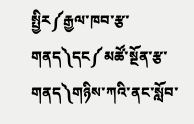སྤྱིར༼རྒྱལ་ཁབ་རྩ་གནད༽དང༼མཚོ་སྔོན་རྩ་གནད༽གཉིས་ཀའི་ནང་སློབ་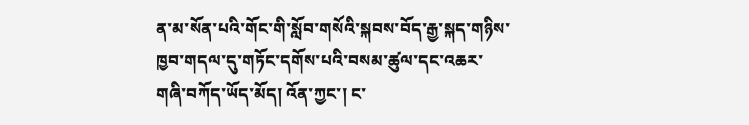ན་མ་སོན་པའི་གོང་གི་སློབ་གསོའི་སྐབས་བོད་རྒྱ་སྐད་གཉིས་ཁྱབ་གདལ་དུ་གཏོང་དགོས་པའི་བསམ་ཚུལ་དང་འཆར་གཞི་བཀོད་ཡོད་མོད། འོན་ཀྱང་། ང་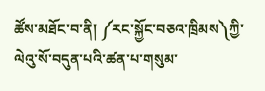ཚོས་མཐོང་བ་ནི། ༼རང་སྐྱོང་བཅའ་ཁྲིམས༽ཀྱི་ལེའུ་སོ་བདུན་པའི་ཚན་པ་གསུམ་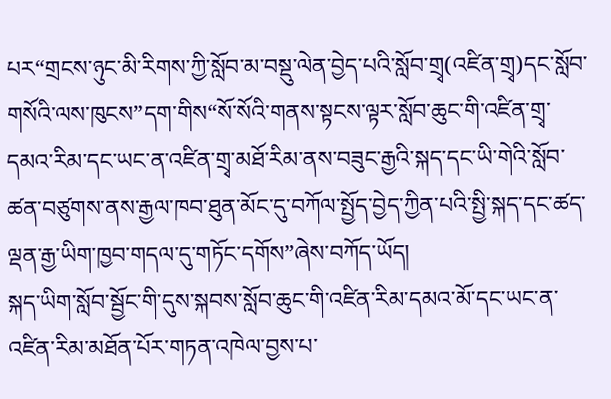པར“གྲངས་ཉུང་མི་རིགས་ཀྱི་སློབ་མ་བསྡུ་ལེན་བྱེད་པའི་སློབ་གྲྭ(འཛིན་གྲྭ)དང་སློབ་གསོའི་ལས་ཁུངས”དག་གིས“སོ་སོའི་གནས་སྟངས་ལྟར་སློབ་ཆུང་གི་འཛིན་གྲྭ་དམའ་རིམ་དང་ཡང་ན་འཛིན་གྲྭ་མཐོ་རིམ་ནས་བཟུང་རྒྱའི་སྐད་དང་ཡི་གེའི་སློབ་ཚན་བཙུགས་ནས་རྒྱལ་ཁབ་ཐུན་མོང་དུ་བཀོལ་སྤྱོད་བྱེད་ཀྱིན་པའི་སྤྱི་སྐད་དང་ཚད་ལྡན་རྒྱ་ཡིག་ཁྱབ་གདལ་དུ་གཏོང་དགོས”ཞེས་བཀོད་ཡོད།
སྐད་ཡིག་སློབ་སྦྱོང་གི་དུས་སྐབས་སློབ་ཆུང་གི་འཛིན་རིམ་དམའ་མོ་དང་ཡང་ན་འཛིན་རིམ་མཐོན་པོར་གཏན་འཁེལ་བྱས་པ་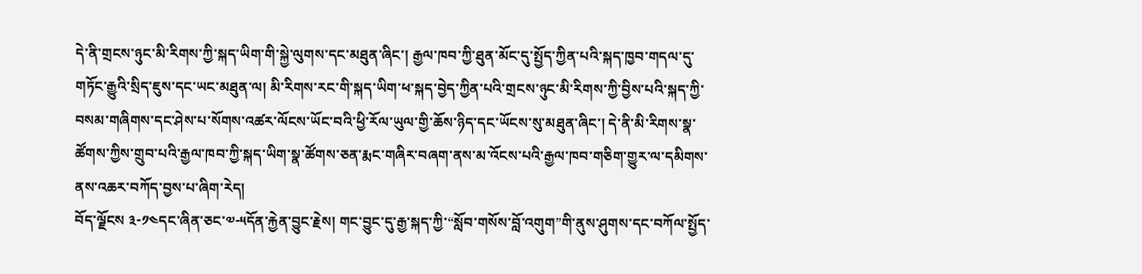དེ་ནི་གྲངས་ཉུང་མི་རིགས་ཀྱི་སྐད་ཡིག་གི་སྐྱེ་ལུགས་དང་མཐུན་ཞིང་། རྒྱལ་ཁབ་ཀྱི་ཐུན་མོང་དུ་སྤྱོད་ཀྱིན་པའི་སྐད་ཁྱབ་གདལ་དུ་གཏོང་རྒྱུའི་སྲིད་ཇུས་དང་ཡང་མཐུན་ལ། མི་རིགས་རང་གི་སྐད་ཡིག་ཕ་སྐད་བྱེད་ཀྱིན་པའི་གྲངས་ཉུང་མི་རིགས་ཀྱི་བྱིས་པའི་སྐད་ཀྱི་བསམ་གཞིགས་དང་ཤེས་པ་སོགས་འཚར་ལོངས་ཡོང་བའི་ཕྱི་རོལ་ཡུལ་གྱི་ཆོས་ཉིད་དང་ཡོངས་སུ་མཐུན་ཞིང་། དེ་ནི་མི་རིགས་སྣ་ཚོགས་ཀྱིས་གྲུབ་པའི་རྒྱལ་ཁབ་ཀྱི་སྐད་ཡིག་སྣ་ཚོགས་ཅན་རྨང་གཞིར་བཞག་ནས་མ་འོངས་པའི་རྒྱལ་ཁབ་གཅིག་གྱུར་ལ་དམིགས་ནས་འཆར་བཀོད་བྱས་པ་ཞིག་རེད།
བོད་ལྗོངས ༣-༡༤དང་ཞིན་ཅང་༧-༥དོན་རྐྱེན་བྱུང་རྗེས། གང་བྱུང་དུ་རྒྱ་སྐད་ཀྱི་“སློབ་གསོས་བློ་འགུག”གི་ནུས་ཤུགས་དང་བཀོལ་སྤྱོད་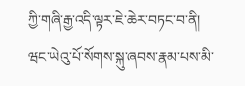ཀྱི་གཞི་རྒྱ་འདི་ལྟར་ཇེ་ཆེར་བཏང་བ་ནི། ཝང་ཡེའུ་པོ་སོགས་སྐུ་ཞབས་རྣམ་པས་མི་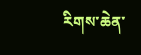རིགས་ཆེན་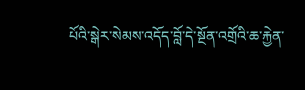པོའི་སྒེར་སེམས་འདོད་བློ་དེ་སྔོན་འགྲོའི་ཆ་རྐྱེན་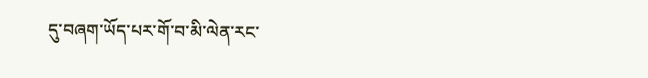དུ་བཞག་ཡོད་པར་གོ་བ་མི་ལེན་རང་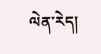ལེན་རེད།